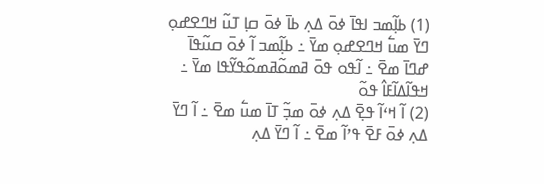(1) ߕߊ߲߬ߘߏ ߊߟߊ߫ ߦߋ߫ ߡߍ߲ ߕߊ߫ ߦߋ߫ ߛߊ߲ ߠߎ߬ ߞߣߐߝߋ߲ ߣߌ߫ ߘߎ߱ ߞߣߐߝߋ߲ ߘߌ߫ ߸ ߕߊ߲߬ߘߏ ߊ߬ ߦߋ߫ ߛߎ߬ߟߊ߫ ߝߣߊ߫ ߘߐ߫ ߸ ߊ߬ߟߋ ߟߋ߫ ߥߘߋ߬ߥߘߋ߬ߟߌ߬ߟߊ ߘߌ߫ ߸ ߞߟߊ߬ߡߊ߬ߓߊ߮ ߟߋ߬
(2) ߊ߬ ߞߵߊ߬ ߟߐ߲߫ ߡߍ߲ ߦߋ߫ ߘߏ߲߬ ߠߊ߫ ߘߎ߱ ߘߐ߫ ߸ ߊ߬ ߣߌ߫ ߡߍ߲ ߦߋ߫ ߓߐ߫ ߟߴߊ߬ ߘߐ߫ ߸ ߊ߬ ߣߌ߫ ߡߍ߲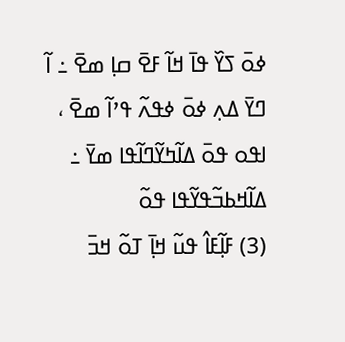ߦߋ߫ ߖߌ߰ ߟߊ߫ ߞߊ߬ ߓߐ߫ ߛߊ߲ ߘߐ߫ ߸ ߊ߬ ߣߌ߫ ߡߍ߲ ߦߋ߫ ߦߟߍ߬ ߟߴߊ߬ ߘߐ߫ ، ߊߟߋ ߟߋ߫ ߡߊ߬ߤߌ߬ߣߊ߬ߟߊ ߘߌ߫ ߸ ߡߊ߬ߞߕߏ߬ߟߌ߬ߟߊ ߟߋ߬
(3) ߓߊ߲߬ߓߊ߮ ߟߎ߬ ߞߊ߲߫ ߠߋ߬ ߞߏ߫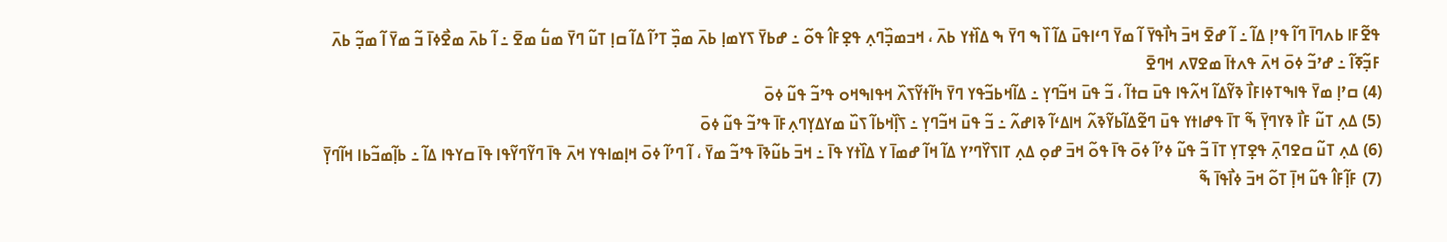ߟߐ߬ߓߊ ߕߍߣߊ߫ ߣߊ߬ ߟߴߊ߲ ߡߊ߬ ߸ ߊ߬ ߝߐ߫ ߞߏ߫ ߤߊ߯ߟߌ߫ ߊ߬ ߘߌ߫ ߣߵߊߟߎ߫ ߡߊ߬ ߊ߰ ߒ ߣߌ߫ ߒ ߡߊ߰ߙߌ ߕߍ߫ ، ߞߏߘߏ߲߰ߣߍ߲ ߟߐ߲ߓߊ߮ ߟߋ߬ ߸ ߝߕߌ߫ ߖߌߘߊ߲ ߕߍ߫ ߘߏ߲߰ ߠߴߊ߬ ߡߊ߬ ߛߊ߲ ߠߎ߬ ߣߌ߫ ߘߎ߱ ߘߐ߫ ߸ ߊ߬ ߕߍ߫ ߘߐ߯ߦߊ߫ ߏ߬ ߘߌ߫ ߊ߬ ߘߏ߲߬ ߕߍ߫ ߓߏ߲߬ߧߊ߬ ߸ ߝߴߏ߬ ߦߋ߫ ߞߍ߫ ߟߍߙߊ߫ ߘߐߜߍ ߞߣߐ߫
(4) ߛߴߊ߲ ߘߌ߫ ߟߊߒߠߦߊߓߊ߯ ߢߌ߬ߡߊ߬ ߞߍ߬ߟߊ ߟߎ߫ ߛߙߊ߬ ، ߏ߬ ߟߎ߫ ߞߏ߬ߣߌ߲ ߸ ߡߊ߬ߞߕߏ߬ߟߌ ߣߌ߫ ߤߊ߬ߙߌ߬ߖߍ߰ ߞߟߊߒߞߋ ߟߴߏ߬ ߟߎ߬ ߦߋ߫
(5) ߡߍ߲ ߠߎ߬ ߓߊ߯ ߢߌߣߌ߲߫ ߒ߬ ߠߊ߫ ߟߝߊߙߌ ߟߎ߫ ߣߐ߬ߡߊ߬ߕߌ߬ߢߍ߬ ߞߊߡߵߊ߬ ߢߊߝߍ߬ ߸ ߏ߬ ߟߎ߫ ߞߏ߬ߣߌ߲ ߸ ߖߊ߲߰ߞߕߊ߬ ߖߎ߰ ߘߌߡߌ߲ߣߍ߲ߓߊ߫ ߟߴߏ߬ ߟߎ߬ ߦߋ߫
(6) ߡߍ߲ ߠߎ߬ ߛߐߣߍ߲߫ ߟߐ߲ߠߌ߲ ߠߊ߫ ߏ߬ ߟߎ߬ ߦߴߊ߬ ߦߋ߫ ߟߊ߫ ߟߋ߬ ߞߏ߫ ߝߋ߲ ߡߍ߲ ߠߊߖߌ߰ߣߴߌ ߡߊ߬ ߞߊ߬ ߝߘߊ߫ ߌ ߡߊ߰ߙߌ ߟߊ߫ ߸ ߞߏ߫ ߕߎ߬ߢߊ߫ ߟߴߏ߬ ߘߌ߫ ، ߊ߬ ߣߴߊ߬ ߦߋ߫ ߞߊ߲ߘߊߟߌ ߞߍ߫ ߟߊ߫ ߣߌ߬ߣߌ߬ߟߊ ߟߊ߫ ߛߌߟߊ ߡߊ߬ ߸ ߕߊ߲߬ߘߏ߬ߕߊ ߞߊ߬ߣߌ߲߫
(7) ߓߊ߲߬ߓߊ߮ ߟߎ߬ ߞߊ߲߫ ߠߋ߬ ߞߏ߫ ߦߊ߯ߟߊ߫ ߒ߬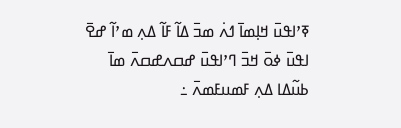ߧߴߊߟߎ߫ ߞߊ߲ߘߊ߫ ߗߍ߭ ߘߏ߫ ߡߊ߬ ߓߊ߬ ߡߍ߲ ߘߴߊ߬ ߝߐ߫ ߊߟߎ߫ ߦߋ߫ ߞߏ߫ ߣߴߊߟߎ߫ ߝߛߍߝߛߍ߫ ߘߊ߫ ߕߎ߬ߡߊ ߡߍ߲ ߓߘߎߓߘߍ߫ ߸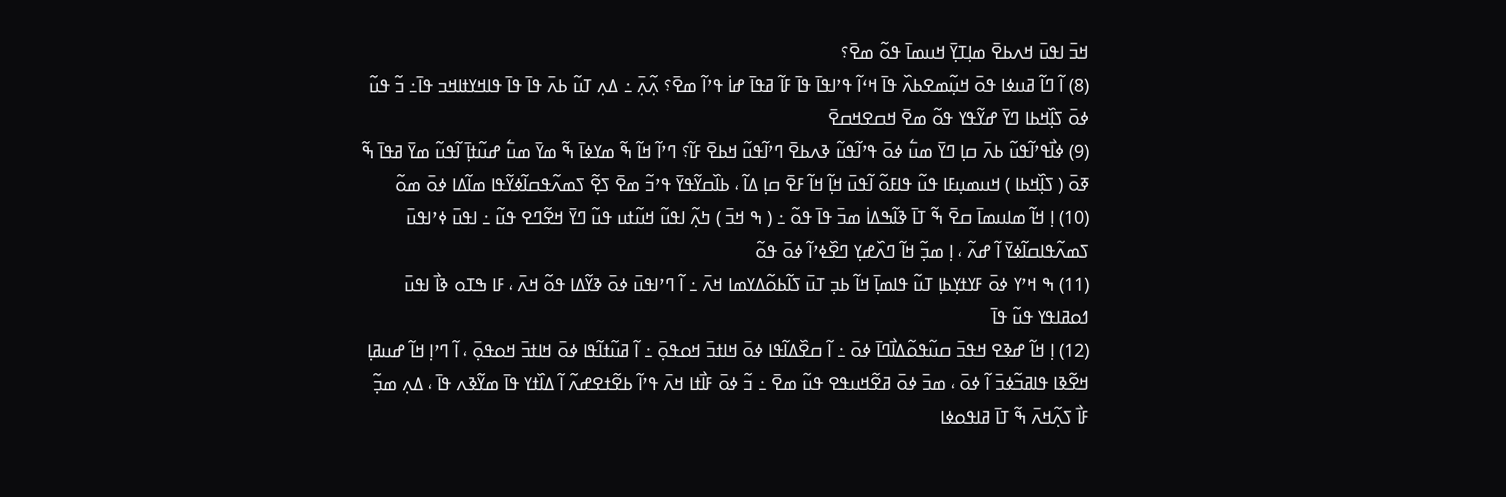ߞߏ߫ ߊߟߎ߫ ߞߍߕߐ߫ ߘߊ߲ߠߌ߲߫ ߞߎߘߊ߫ ߟߋ߬ ߘߐ߫؟
(8) ߊ߬ ߣߊ߬ ߥߎߦߊ ߟߋ߫ ߞߎ߲߬ߘߐߕߍ߰ ߟߊ߫ ߞߵߊ߬ ߟߴߊߟߊ߫ ߟߊ߫ ߓߊ߬ ߥߟߊ߫ ߝߊ߭ ߟߴߊ߬ ߘߐ߫؟ ߍ߲߬ߍ߲߫ ߸ ߡߍ߲ ߠߎ߬ ߕߍ߫ ߟߊ߫ ߟߊ߫ ߟߊߞߌߙߊߞߏ ߟߊ߫߸ ߏ߬ ߟߎ߬ ߦߋ߫ ߖߊ߲߰ߞߕߊ ߣߌ߫ ߝߌ߬ߟߌ ߟߋ߬ ߘߐ߫ ߞߛߐߞߛߐ߫
(9) ߦߊ߯ߟߴߊ߬ߟߎ߬ ߕߍ߫ ߛߊ߲ ߣߌ߫ ߘߎ߱ ߦߋ߫ ߟߴߊ߬ߟߎ߬ ߢߍߕߐ߫ ߣߴߊ߬ߟߎ߬ ߞߕߐ߫ ߓߊ߬؟ ߣߴߊ߬ ߞߊ߬ ߒ߬ ߘߌߦߊ߫ ߒ߬ ߘߌ߫ ߘߎ߱ ߝߎ߬ߙߊ߲߫ ߊ߬ߟߎ߬ ߘߌ߫ ߥߟߊ߫ ߒ߬ ߧߋ߫ ( ߖߊ߲߰ߞߕߊ ) ߞߎߘߎ߲ߓߊ ߟߎ߬ ߟߊߓߋ߬ ߊ߬ߟߎ߫ ߞߊ߲߬ ߞߊ߬ ߓߐ߫ ߛߊ߲ ߡߊ߬ ، ߕߊ߰ߛߌ߬ߟߌ߫ ߟߴߏ߬ ߘߐ߫ ߖߐ߲߬ ߖߘߍ߬ߟߛߊ߬ߦߌ߬ߟߊ ߘߊ߬ߡߊ ߦߋ߫ ߘߋ߬
(10) ߊ߲ ߞߊ߬ ߘߊߎߘߊ߫ ߛߐ߫ ߒ߬ ߠߊ߫ ߢߊ߬ߒߡߊ߭ ߘߏ߫ ߟߊ߫ ߟߋ߬ ߸ ( ߒ ߞߏ߫ ) ߤߍ߲߬ ߊߟߎ߬ ߞߎ߬ߙߎ ߟߎ߬ ߣߌ߫ ߞߐ߬ߣߐ ߟߎ߬ ߸ ߊߟߎ߫ ߦߴߊߟߎ߫ ߖߘߍ߬ߟߊߛߊ߬ߦߌ߫ ߊ߬ ߝߍ߬ ، ߊ߲ ߘߏ߲߬ ߞߊ߬ ߣߍ߰ߝߌ߲ ߣߐ߰ߦߴߊ߬ ߦߋ߫ ߟߋ߬
(11) ߒ ߞߴߌ ߦߋ߫ ߓߌߙߌ߲ߕߊ߲ ߠߎ߬ ߟߊߘߊ߲߫ ߞߊ߬ ߕߏ߲ ߠߎ߫ ߖߊ߬ߕߋ߬ߡߌߘߊ ߞߍ߫ ߸ ߊ߬ ߣߴߊߟߎ߫ ߦߋ߫ ߢߌ߬ߡߊ ߟߋ߬ ߞߍ߫ ، ߓߊ ߒߠߋ ߢߊ߯ ߊߟߎ߫ ߗߋߥߊߟߌ ߟߎ߬ ߟߊ߫
(12) ߊ߲ ߞߊ߬ ߝߢߐ ߞߟߏ߫ ߛߎ߬ߟߋ߬ߡߊ߯ߣߊ߫ ߦߋ߫ ߸ ߊ߬ ߛߐ߰ߡߊ߬ߟߊ ߦߋ߫ ߞߊߙߏ߫ ߞߋߟߋ߲߫ ߸ ߊ߬ ߥߎ߬ߙߊ߬ߟߊ ߦߋ߫ ߞߊߙߏ߫ ߞߋߟߋ߲߫ ، ߊ߬ ߣߴߊ߲ ߞߊ߬ ߝߎߥߊ߲ ߞߐ߬ߢߊ ߟߊߥߏ߬ߦߏ߫ ߊ߬ ߦߋ߫ ، ߘߏ߫ ߦߋ߫ ߥߐ߬ߞߎߟߐ ߟߎ߬ ߘߐ߫ ߸ ߏ߬ ߦߋ߫ ߓߊ߯ߙߊ ߞߍ߫ ߟߴߊ߬ ߕߐ߬ߙߐߝߍ߬ ߊ߬ ߡߊ߰ߙߌ ߟߊ߫ ߘߌ߬ߢߍ ߟߊ߫ ، ߡߍ߲ ߘߏ߲߬ ߓߊ߯ ߖߍ߲߬ߞߍ߫ ߒ߬ ߠߊ߫ ߥߊߟߋߦߊ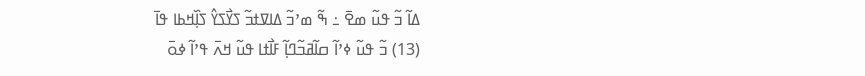ߡߊ߬ ߏ߬ ߟߎ߬ ߘߐ߫ ߸ ߒ߬ ߘߴߏ߬ ߡߊߜߙߏ߬ ߖߌ߯ߖߌ߮ ߖߊ߲߰ߞߕߊ ߟߊ߫
(13) ߏ߬ ߟߎ߬ ߦߴߊ߬ ߛߊ߬ߥߏ߬ߣߊ߲߬ ߓߊ߯ߙߊ ߟߎ߬ ߞߍ߫ ߟߴߊ߬ ߦߋ߫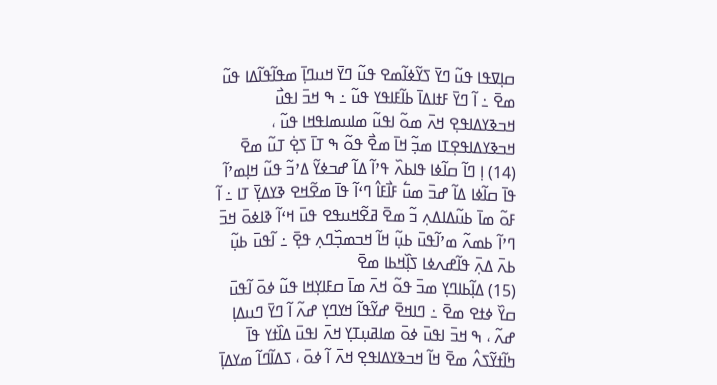ߛߊ߲ߜߟߊ ߟߎ߬ ߣߌ߫ ߖߌ߬ߦߊ߬ߘߐ ߟߎ߬ ߣߌ߫ ߞߎߣߊ߲߫ ߘߟߊ߬ߟߊ߬ߡߊ ߟߎ߬ ߘߐ߫ ߸ ߊ߬ ߣߌ߫ ߓߙߊߡߊ߫ ߕߊ߬ߓߊߟߌ ߟߎ߬ ߸ ߒ ߞߏ߫ ߊߟߎ߯ ߞߏߢߌߡߊߟߐ߲ ߞߍ߫ ߘߋ߬ ߊߟߎ߬ ߘߊߎߘߊߟߞߊ ߟߎ߬ ، ߞߏߢߌߡߊߟߐ߲ߠߊ ߘߏ߲߬ ߞߊ߫ ߘߐ߯ ߟߋ߬ ߒ ߠߊ߫ ߖߐ߲߭ ߠߎ߬ ߘߐ߫
(14) ߊ߲ ߣߊ߬ ߛߊ߬ߦߊ ߟߊߕߍ߰ ߟߴߊ߬ ߡߊ߬ ߝߏߦߌ߬ ߡߴߏ߬ ߟߎ߬ ߞߊ߲ߘߴߊ߬ ߟߊ߫ ߛߊ߬ߦߊ ߡߊ߬ ߝߏ߫ ߘߎ߱ ߓߊ߯ߓߊ߮ ߣߵߊ߬ ߟߊ߫ ߘߐ߬ߞߐ ߢߌߡߌ߲߫ ߠߊ ߸ ߊ߬ ߓߋ߬ ߘߊ߫ ߕߎ߬ߡߊߡߍ߲ ߏ߬ ߘߐ߫ ߥߐ߬ߞߎߟߐ ߟߎ߫ ߞߵߊ߬ ߢߊߦߋ߫ ߞߏ߫ ߣߴߊ߬ ߕߘߍ߬ ߘߴߊ߬ߟߎ߫ ߕߎ߲߬ ߞߊ߬ ߞߏߘߏ߲߰ߣߍ߲ ߟߐ߲߫ ߸ ߊ߬ߟߎ߫ ߕߎ߲߬ ߕߍ߫ ߡߍ߲߫ ߟߊ߬ߝߍߦߊ ߖߊ߲߰ߞߕߊ ߘߐ߫
(15) ߡߊ߲߬ߕߊߣߌ߲ ߘߏ߫ ߟߋ߬ ߞߍ߫ ߘߊ߫ ߛߓߊߌ߲ߞߊ ߟߎ߬ ߦߋ߫ ߊ߬ߟߎ߫ ߛߌ߰ ߦߙߐ ߘߐ߫ ߸ ߣߊߞߐ߫ ߝߌ߬ߟߊ߬ ߞߌߣߌ߲ ߝߍ߬ ߊ߬ ߣߌ߫ ߣߎߡߊ߲ ߝߍ߬ ، ߒ ߞߏ߫ ߊߟߎ߫ ߦߋ߫ ߘߊߥߎ߲ߠߌ߲ ߞߍ߫ ߊߟߎ߫ ߡߊ߰ߙߌ ߟߊ߫ ߤߊ߬ߙߌ߬ߖߍ߮ ߘߐ߫ ߞߊ߬ ߞߏߢߌߡߊߟߐ߲ ߞߍ߫ ߊ߬ ߦߋ߫ ، ߖߡߊ߬ߣߊ߬ ߘߌߡߊ߲߫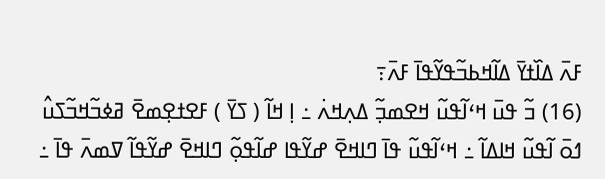ߓߍ߫ ߡߊ߰ߙߌ߫ ߡߊ߬ߞߕߏ߬ߟߌ߬ߟߊ߫ ߓߍ߫߹
(16) ߏ߬ ߟߎ߫ ߞߵߊ߬ߟߎ߬ ߞߐߘߏ߲߬ ߡߍ߲ߞߍ߭ ߸ ߊ߲ ߞߊ߬ ( ߖߌ߫ ) ߓߐߙߐ߲ߘߐ߫ ߥߦߏ߬ߞߏ߬ߖߎ߮ ߗߋ߫ ߊ߬ߟߎ߬ ߞߊߡߊ߬ ߸ ߞߵߊ߬ߟߎ߬ ߟߊ߫ ߣߊߞߐ߫ ߝߌ߬ߟߊ ߝߊ߬ߟߋ߲߬ ߣߊߞߐ߫ ߝߌ߬ߟߊ߬ ߜߘߍ߫ ߟߊ߫ ߸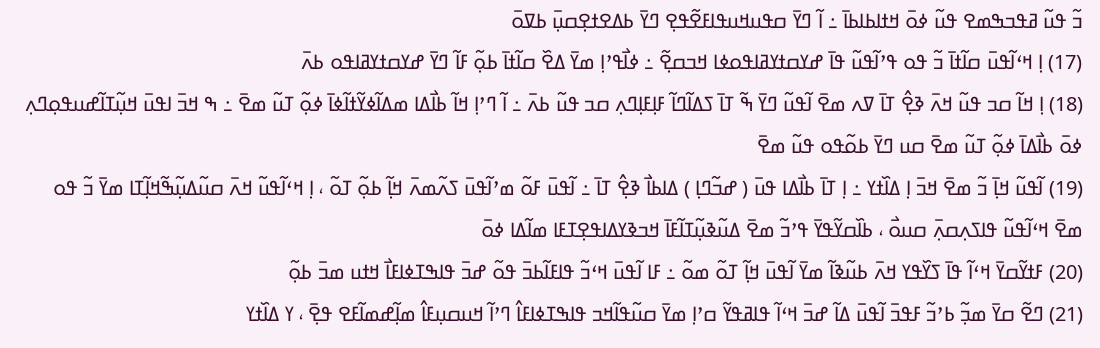ߏ߬ ߟߎ߬ ߥߟߏߒߘߐ ߟߎ߬ ߦߋ߫ ߞߙߊߕߊߕߊ߫ ߸ ߊ߬ ߣߌ߫ ߛߟߎߞߎߟߊߓߐ߬ߟߐ߲ ߣߌ߫ ߕߡߐߙߐ߲ߛߎ߲߫ ߕߜߋ߫
(17) ߊ߲ ߞߵߊ߬ߟߎ߫ ߛߊ߬ߙߊ߫ ߏ߬ ߟߋ ߟߴߊ߬ߟߎ߬ ߟߊ߫ ߝߌߛߙߌߥߊߟߋߦߊ ߞߏߛߐ߲߬ ߸ ߦߊ߯ߟߴߊ߲ ߘߌ߫ ߡߐ߰ ߛߊ߬ߙߊ߫ ߕߋ߲߬ ߓߊ߬ ߣߌ߫ ߝߌߛߙߌߥߊߟߋ ߕߍ߫
(18) ߊ߲ ߞߊ߬ ߛߏ ߟߎ߬ ߞߍ߫ ߢߐ߲߮ ߠߊ߫ ߜߍ ߘߐ߫ ߊ߬ߟߎ߬ ߣߌ߫ ߒ߬ ߠߊ߫ ߖߡߊ߬ߣߊ߬ ߓߊ߲ߓߊ߲ߣߍ߲ ߛߏ ߟߎ߬ ߕߍ߫ ߸ ߊ߬ ߣߴߊ߲ ߞߊ߬ ߕߊ߯ߡߊ ߘߡߊ߬ߦߌ߬ߙߊ߬ߦߊ߫ ߦߋ߲߬ ߠߎ߬ ߘߐ߫ ߸ ߒ ߞߏ߫ ߊߟߎ߫ ߞߎ߲߬ߠߊ߬ߝߎߟߋ߲ߣߍ߲ ߦߋ߫ ߕߊ߯ߡߊ߫ ߦߋ߲߬ ߠߎ߬ ߘߐ߫ ߛߎ ߣߌ߫ ߕߋ߬ߟߋ ߟߎ߬ ߘߐ߫
(19) ߊ߬ߟߎ߬ ߞߊ߲߫ ߏ߬ ߘߐ߫ ߞߏ߫ ߊ߲ ߡߊ߰ߙߌ ߸ ߊ߲ ߠߊ߫ ߕߊ߯ߡߊ ߟߎ߫ ( ߝߏ߬ߣߊ߲ ) ߡߊߕߊ߯ ߢߐ߲߮ ߠߊ߫ ߸ ߊ߬ߟߎ߫ ߓߋ߬ ߘߴߊ߬ߟߎ߫ ߖߍ߬ߘߍ߫ ߞߊ߲߬ ߕߋ߲߬ ߠߋ߬ ، ߊ߲ ߞߵߊ߬ߟߎ߬ ߞߍ߫ ߛߎ߬ߡߎ߲߬ߒ߬ߞߊ߲߬ߠߊ ߘߌ߫ ߏ߬ ߟߋ ߘߐ߫ ߞߵߊ߬ߟߎ߬ ߟߊߖߍ߲ߛߍ߲߫ ߛߎߋ߯ ، ߕߊ߰ߛߌ߬ߟߌ߫ ߟߴߏ߬ ߘߐ߫ ߡߎ߬ߢߎ߲߬ߠߊ߬ߓߊ߫ ߞߏߢߌߡߊߟߐ߲ߠߓߊ ߘߊ߬ߡߊ ߦߋ߫
(20) ߓߙߌ߬ߛߌ߫ ߞߵߊ߬ ߟߊ߫ ߖߌ߰ߟߌ ߞߍ߫ ߕߎ߬ߢߊ߬ ߘߌ߫ ߊ߬ߟߎ߫ ߞߊ߲߬ ߠߋ߬ ߘߋ߬ ߸ ߓߊ ߊ߬ߟߎ߫ ߞߵߏ߬ ߟߊߓߊ߬ߕߏ߫ ߟߋ߬ ߝߏ߫ ߟߊߒߠߦߊߓߊ߯ ߞߙߎ ߘߏ߫ ߕߋ߲߬
(21) ߣߐ߬ ߛߌ߫ ߘߏ߲߬ ߕߴߏ߬ ߓߟߏ߫ ߊ߬ߟߎ߫ ߡߊ߬ ߝߏ߫ ߞߵߊ߬ ߟߊߥߟߌ߬ ߛߴߊ߲ ߘߌ߫ ߛߎ߬ߟߊ߬ߞߏ ߟߊߒߠߦߊߓߊ߮ ߣߴߊ߬ ߞߎߛߎ߲ߓߊ߮ ߘߊ߲߬ߝߘߊ߬ߓߐ ߟߐ߲߫ ، ߌ ߡߊ߰ߙߌ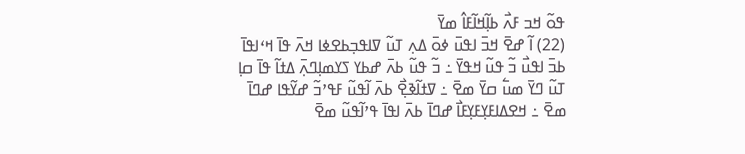ߟߋ߬ ߞߏ ߓߍ߯ ߕߊ߲߬ߞߊ߬ߓߊ߮ ߘߌ߫
(22) ߊ߬ ߝߐ߫ ߞߏ߫ ߊߟߎ߫ ߦߋ߫ ߡߍ߲ ߠߎ߬ ߜߊߟߏ߲ߕߐߦߊ ߞߍ߫ ߟߊ߫ ߞߵߊߟߊ߫ ߕߏ߫ ߊߟߎ߯ ߏ߬ ߟߎ߬ ߞߟߌ߫ ߸ ߏ߬ ߟߎ߬ ߕߍ߫ ߝߕߌ ߖߌߘߊ߲ߣߍ߲߫ ߡߙߊ߬ ߟߊ߫ ߛߊ߲ ߠߎ߬ ߣߌ߫ ߘߎ߱ ߛߌ߫ ߘߐ߫ ߸ ߜߙߊ߬ߢߐ߲߯ ߕߍ߫ ߊ߬ߟߎ߬ ߓߟߴߏ߬ ߝߌ߬ߟߊ ߝߣߊ߫ ߘߐ߫ ߸ ߞߐߡߊߓߌ߲ߓߌ߲ߓߊ߯ ߝߣߊ߫ ߕߍ߫ ߊߟߊ߫ ߟߴߊ߬ߟߎ߬ ߘߐ߫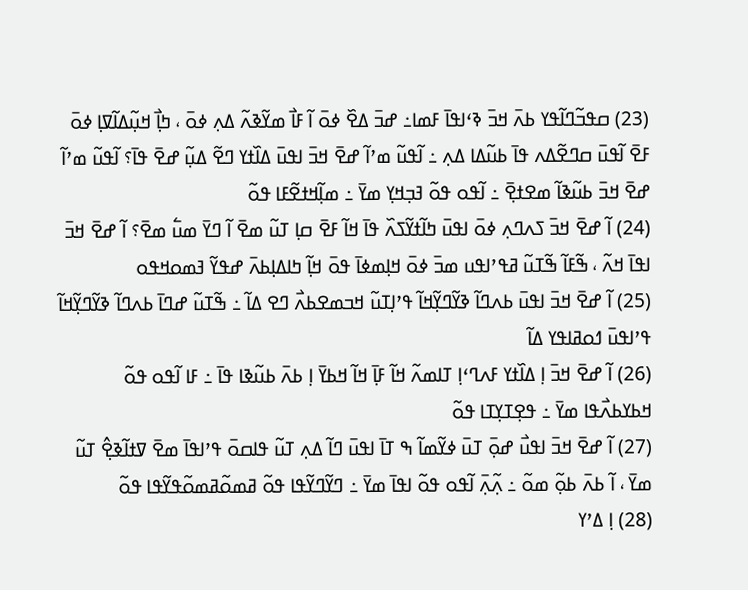(23) ߛߟߏ߬ߣߊ߬ߟߌ ߕߍ߫ ߞߏ߫ ߢߵߊߟߊ߫ ߓߘߊ߸ ߝߏ߫ ߡߐ߰ ߦߋ߫ ߊ߬ ߓߊ߯ ߘߌ߬ߢߍ߬ ߡߍ߲ ߦߋ߫ ، ߤߊ߲߯ ߞߎ߲߬ߡߊ߬ߜߊ߲ ߦߋ߫ ߓߐ߫ ߊ߬ߟߎ߫ ߛߣߐ߬ߡߍ ߟߊ߫ ߕߎ߬ߡߊ ߡߍ߲ ߸ ߊ߬ߟߎ߬ ߘߴߊ߬ ߝߐ߫ ߞߏ߫ ߊߟߎ߫ ߡߊ߰ߙߌ ߣߐ߬ ߡߎ߲߬ ߝߐ߫ ߟߊ߫؟ ߊ߬ߟߎ߬ ߘߴߊ߬ ߝߐ߫ ߞߏ߫ ߕߎ߬ߢߊ߬ ߘߐߙߐ߲߫ ߸ ߊ߬ߟߋ ߟߋ߬ ߔߏ߲ߞߌ߲ ߘߌ߫ ߸ ߘߊ߲߬ߞߙߐ߬ߓߊ ߟߋ߬
(24) ߊ߬ ߝߐ߫ ߞߏ߫ ߖߍߣߍ߲ ߦߋ߫ ߊߟߎ߫ ߤߊ߬ߙߌ߬ߖߍ߰ ߟߊ߫ ߞߊ߬ ߓߐ߫ ߛߊ߲ ߠߎ߬ ߘߐ߫ ߊ߬ ߣߌ߫ ߘߎ߱ ߘߐ߫؟ ߊ߬ ߝߐ߫ ߞߏ߫ ߊߟߊ߫ ߞߍ߬ ، ߒ߬ߓߊ߬ ߒ߬ߠߎ߬ ߥߟߴߊߟߎ ߘߏ߫ ߦߋ߫ ߞߊ߲ߘߦߊ߫ ߟߋ߫ ߞߊ߲߬ ߤߊߡߊ߲ߕߍ߫ ߝߟߌ߬ ߔߘߋߞߟߋ
(25) ߊ߬ ߝߐ߫ ߞߏ߫ ߊߟߎ߫ ߕߍߣߊ߬ ߢߌ߬ߣߌ߲߬ߞߊ߬ ߟߴߊ߲ߠߎ߬ ߞߏߘߐߕߍ߯ ߣߐ ߡߊ߬ ߸ ߒ߬ߠߎ߬ ߝߣߊ߫ ߕߍߣߊ߬ ߢߌ߬ߣߌ߲߬ߞߊ߬ ߟߴߊߟߎ߫ ߗߋߥߊߟߌ ߡߊ߬
(26) ߊ߬ ߝߐ߫ ߞߏ߫ ߊ߲ ߡߊ߰ߙߌ ߓߍߣߵߊ߲ ߠߊߘߍ߬ ߞߊ߬ ߓߊ߲߫ ߞߊ߬ ߞߕߌ߫ ߊ߲ ߕߍ߫ ߕߎ߬ߢߊ ߟߊ߫ ߸ ߓߊ ߊ߬ߟߋ ߟߋ߬ ߞߕߌߕߍ߯ߟߊ ߘߌ߫ ߸ ߟߐ߲ߠߌ߲ߠߊ ߟߋ߬
(27) ߊ߬ ߝߐ߫ ߞߏ߫ ߊߟߎ߯ ߝߋ߲߫ ߠߎ߫ ߦߌ߬ߘߊ߬ ߒ ߠߊ߫ ߊߟߎ߫ ߣߊ߬ ߡߍ߲ ߠߎ߬ ߟߊߛߋ߫ ߟߴߊߟߊ߫ ߘߐ߫ ߜߙߊ߬ߢߐ߲߮ ߠߎ߬ ߘߌ߫ ، ߊ߬ ߕߍ߫ ߕߋ߲߬ ߘߋ߬ ߸ ߍ߲߬ߍ߲߫ ߊ߬ߟߋ ߟߋ߬ ߊߟߊ߫ ߘߌ߫ ߸ ߣߌ߬ߣߌ߬ߟߊ ߟߋ߬ ߥߘߋ߬ߥߘߋ߬ߟߌ߬ߟߊ ߟߋ߬
(28) ߊ߲ ߡߴߌ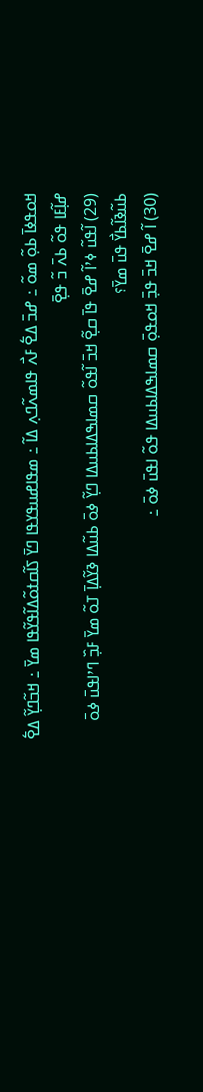ߞߋߟߦߊ߫ ߕߋ߲߬ ߘߋ߬ ߸ ߝߏ߫ ߡߐ߱ ߓߍ߯ ߟߊߘߍ߬ߣߍ߲ ߡߊ߬ ߸ ߘߟߊߝߎߟߌߟߊ ߣߌ߫ ߖߊ߬ߛߙߋ߬ߡߊ߬ߟߌ߬ߟߊ ߘߌ߫ ߸ ߞߏ߬ߣߌ߲߬ ߡߐ߱ ߝߊ߲߬ߓߊ ߟߋ߬ ߕߍ߫ ߏ߬ ߟߐ߲߫
(29) ߊ߬ߟߎ߬ ߦߴߊ߬ ߝߐ߫ ߟߊ߫ ߛߐ߲߬ ߞߏ߫ ߊ߬ߟߋ߬ ߛߘߊߒߡߊߕߎߡߊ ߣߌ߲߬ ߦߋ߫ ߕߎ߬ߡߊ ߢߌ߬ߡߊ߲߫ ߠߋ߬ ߘߌ߫ ߓߏ߲߰ ߣߴߊߟߎ߫ ߦߋ߫ ߕߎ߬ߢߊ߬ߕߌ߯ ߟߎ߫ ߘߌ߫؟
(30) ߊ߬ ߝߐ߫ ߞߏ߫ ߟߏ߲߫ ߞߋߟߋ߲߫ ߛߘߊߒߡߊߕߎߡߊ ߟߋ߬ ߊߟߎ߫ ߦߋ߫ ߸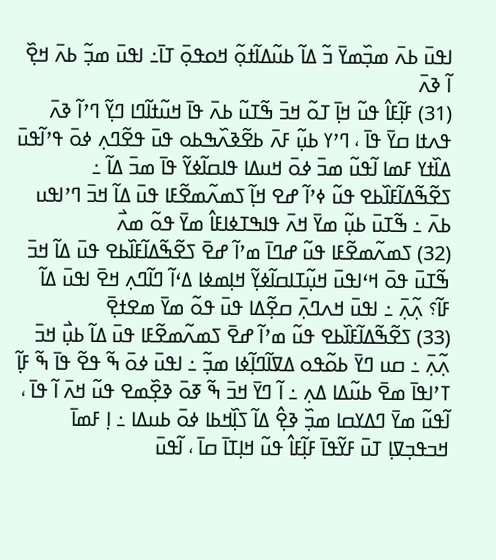ߊߟߎ߫ ߕߍ߫ ߘߏ߲߰ߘߌ߫ ߏ߬ ߡߊ߬ ߕߎ߬ߡߊ߬ߙߋ߲߬ ߞߋߟߋ߲߫ ߠߊ߫߸ ߊߟߎ߫ ߘߏ߲߬ ߕߍ߫ ߞߐ߲߰ ߊ߬ ߢߍ߫
(31) ߓߊ߲߬ߓߊ߮ ߟߎ߬ ߞߊ߲߫ ߠߋ߬ ߞߏ߫ ߒ߬ߠߎ߬ ߕߍ߫ ߟߊ߫ ߞߎ߬ߙߊ߬ߣߊ ߣߌ߲߬ ߣߴߊ߬ ߢߍ߫ ߟߍߙߊ ߛߌ߫ ߟߊ߫ ، ߣߴߌ ߕߎ߲߬ ߓߍ߫ ߕߐ߬ߢߍ߰ߒߕߋ ߟߎ߫ ߟߐ߬ߣߍ߲ ߦߋ߫ ߟߴߊ߬ߟߎ߫ ߡߊ߰ߙߌ ߓߘߊ ߊ߬ߟߎ߬ ߘߏ߫ ߦߋ߫ ߞߎߡߊ ߟߊߛߊ߬ߦߌ߬ ߟߊ߫ ߘߏ߫ ߡߊ߬ ߸ ߖߐ߬ߒ߬ߡߊ߬ߓߊ߰ߕߐ ߟߎ߬ ߦߴߊ߬ ߝߐ ߞߊ߲߬ ߖߘߍ߬ߘߐ߬ߓߊ ߟߎ߫ ߡߊ߬ ߞߏ߫ ߣߴߊߟߎ ߕߍ߫ ߸ ߒ߬ߠߎ߫ ߕߎ߲߬ ߘߌ߫ ߞߍ߫ ߟߊߒߠߦߊߓߊ߮ ߘߌ߫ ߟߋ߬ ߘߍ߯
(32) ߖߘߍ߬ߘߐ߬ߓߊ ߟߎ߬ ߝߣߊ߫ ߘߴߊ߬ ߝߐ߫ ߖߐ߬ߒ߬ߡߊ߬ߓߊ߰ߕߐ ߟߎ߫ ߡߊ߬ ߞߏ߫ ߒ߬ߠߎ߫ ߟߋ߫ ߞߵߊߟߎ߫ ߞߎ߲߬ߠߊߛߊ߬ߦߌ߲߬ ߞߊ߲ߘߦߊ ߡߵߊ߬ ߣߊ߬ߣߍ߲ ߞߐ߫ ߊߟߎ߫ ߡߊ߬ ߓߊ߬؟ ߍ߲߬ߍ߲߫ ߸ ߊߟߎ߫ ߞߍߣߍ߲߫ ߛߐ߲߬ߡߊ ߟߎ߫ ߟߋ߬ ߘߌ߫ ߘߐߙߐ߲߫
(33) ߖߐ߬ߒ߬ߡߊ߬ߓߊ߰ߕߐ ߟߎ߬ ߘߴߊ߬ ߝߐ߫ ߖߘߍ߬ߘߐ߬ߓߊ ߟߎ߫ ߡߊ߬ ߕߎ߲߯ ߞߏ߫ ߍ߲߬ߍ߲߫ ߸ ߛߎ ߣߌ߫ ߕߋ߬ߟߋ ߡߜߊ߬ߣߊ߲߬ߦߊ ߘߏ߲߬ ߸ ߊߟߎ߫ ߦߋ߫ ߒ߬ ߟߐ߬ ߟߊ߫ ߒ߬ ߓߊ߲߬ ߠߴߊߟߊ߫ ߘߐ߫ ߕߎ߬ߡߊ ߡߍ߲ ߸ ߊ߬ ߣߌ߫ ߞߏ߫ ߒ߬ ߧߋ߫ ߢߐ߲߰ߘߐ ߟߎ߬ ߞߍ߫ ߊ߬ ߟߊ߫ ، ߊ߬ߟߎ߬ ߘߌ߫ ߣߡߌߛߊ ߘߏ߲߰ ߢߐ߲߮ ߡߊ߬ ߖߊ߲߰ߞߕߊ ߦߋ߫ ߕߎߡߊ ߸ ߊ߲ ߓߘߊ߫ ߞߏߟߏ߲ߜߊ߲ ߠߎ߫ ߓߌ߬ߟߊ߫ ߓߊ߲߬ߓߊ߮ ߟߎ߬ ߞߊ߲ߠߊ߫ ߛߊ߫ ، ߊ߬ߟߎ߫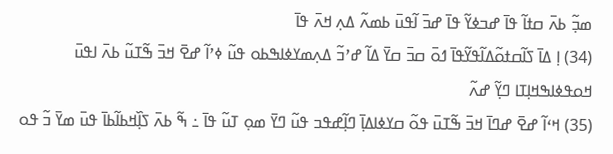ߘߏ߲߬ ߕߍ߫ ߛߙߊ߬ ߟߊ߫ ߝߏߦߌ߬ ߟߊ߫ ߝߏ߫ ߊ߬ߟߎ߫ ߕߘߍ߬ ߡߍ߲ ߞߍ߫ ߟߊ߫
(34) ߊ߲ ߡߊ߫ ߖߊ߬ߛߙߋ߬ߡߊ߬ߟߌ߬ߟߊ߫ ߗߋ߫ ߛߏ߫ ߛߌ߫ ߡߊ߬ ߝߴߏ߬ ߡߍ߲ߘߌߦߊߒߕߋ ߟߎ߬ ߦߴߊ߬ ߝߐ߫ ߞߏ߫ ߒ߬ߠߎ߬ ߕߍ߫ ߊߟߎ߫ ߞߋߟߦߊߒߞߊ߲ߠߊ ߣߌ߲߬ ߝߍ߬
(35) ߞߵߊ߬ ߝߐ߫ ߝߣߊ߫ ߞߏ߫ ߒ߬ߠߎ߫ ߟߋ߬ ߛߌߦߊߡߊ߲߫ ߣߊ߲߬ߝߟߏ ߟߎ߬ ߣߌ߫ ߘߋ߲ ߠߎ߬ ߟߊ߫ ߸ ߒ߬ ߕߍ߫ ߖߊ߲߰ߞߕߊ߬ߕߊ߫ ߟߎ߫ ߘߌ߫ ߏ߬ ߟߋ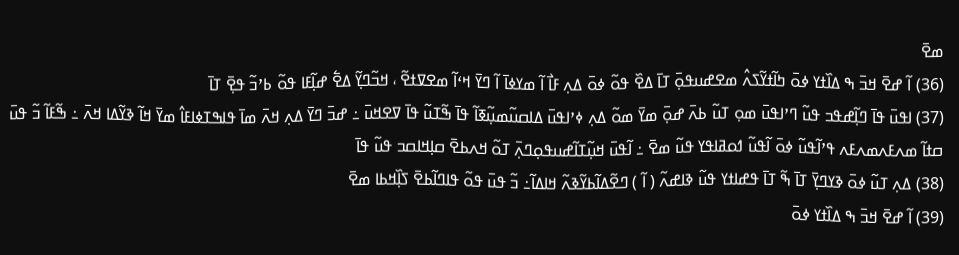ߘߐ߫
(36) ߊ߬ ߝߐ߫ ߞߏ߫ ߒ ߡߊ߰ߙߌ ߦߋ߫ ߤߊ߬ߙߌ߬ߖߍ߮ ߘߐߝߎߟߋ߲߫ ߠߊ߫ ߡߐ߰ ߟߋ߬ ߦߋ߫ ߡߍ߲ ߓߊ߯ ߊ߬ ߘߌߦߊ߫ ߊ߬ ߣߌ߫ ߞߵߊ߬ ߘߐߜߙߐ߬ ، ߞߏ߬ߣߌ߲߬ ߡߐ߱ ߝߊ߲߬ߓߊ ߟߋ߬ ߕߴߏ߬ ߟߐ߲߫ ߠߊ߫
(37) ߊߟߎ߫ ߟߊ߫ ߣߊ߲߬ߝߟߏ ߟߎ߬ ߣߴߊߟߎ߫ ߘߋ߲ ߠߎ߬ ߕߍ߫ ߝߋ߲߫ ߘߌ߫ ߘߋ߬ ߡߍ߲ ߦߴߊߟߎ߫ ߡߊߛߎ߬ߘߎ߲߬ߧߊ߬ ߟߊ߫ ߒ߬ߠߎ߬ ߟߊ߫ ߜߐߞߎ߫ ߸ ߝߏ߫ ߣߌ߫ ߡߍ߲ ߞߍ߫ ߘߊ߫ ߟߊߒߠߦߊߓߊ߮ ߘߌ߫ ߞߊ߬ ߢߌ߬ߡߊ ߞߍ߫ ߸ ߒ߬ߓߊ߬ ߏ߬ ߟߎ߫ ߛߙߊ߬ ߘߍߓߍߘߍߓߍ ߟߴߊ߬ߟߎ߬ ߦߋ߫ ߊ߬ߟߎ߬ ߗߋߥߊߟߌ ߟߎ߬ ߘߐ߫ ߸ ߊ߬ߟߎ߫ ߞߎ߲߬ߠߊ߬ߝߎߟߋ߲ߣߍ߲߫ ߠߋ߬ ߞߍߕߐ߫ ߛߊ߲ߞߊߛߏ ߟߎ߬ ߟߊ߫
(38) ߡߍ߲ ߠߎ߬ ߦߋ߫ ߢߌߣߌ߲߫ ߠߊ߫ ߒ߬ ߠߊ߫ ߟߝߊߙߌ ߟߎ߬ ߢߊߝߍ߬ ( ߊ߬ ) ߣߐ߬ߡߊ߬ߕߌ߬ߢߍ߬ ߞߊߡߊ߬߸ ߏ߬ ߟߎ߫ ߟߋ߬ ߟߊߣߊ߬ߕߐ߫ ߖߊ߲߰ߞߕߊ ߘߐ߫
(39) ߊ߬ ߝߐ߫ ߞߏ߫ ߒ ߡߊ߰ߙߌ ߦߋ߫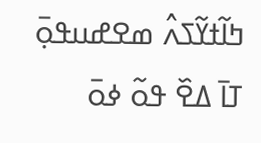ߤߊ߬ߙߌ߬ߖߍ߮ ߘߐߝߎߟߋ߲߫ ߠߊ߫ ߡߐ߰ ߟߋ߬ ߦߋ߫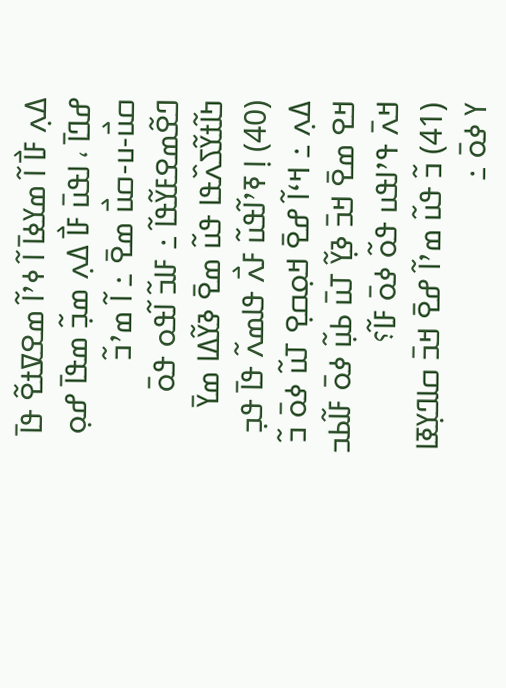ߡߍ߲ ߓߊ߯ ߊ߬ ߘߌߦߊ߫ ߊ߬ ߦߴߊ߬ ߘߐߜߙߐ߬ ߟߊ߫ ߝߣߊ߫ ، ߊߟߎ߫ ߓߊ߯ ߡߍ߲ ߘߏ߲߬ ߘߟߊ߫ ߝߋ߲ ߛߎ߯-ߎ-ߛߎ߯ ߘߐ߫ ߸ ߊ߬ ߘߴߏ߬ ߣߐ߬ߘߐߓߌ߬ߟߊ߬ ߸ ߓߊߏ߬ ߊ߬ߟߋ ߟߋ߫ ߤߊ߬ߙߌ߬ߖߍ߰ߟߊ ߟߎ߬ ߘߐ߫ ߢߌ߬ߡߊ ߘߌ߫
(40) ߊ߲ ߧߴߊ߬ߟߎ߬ ߓߍ߯ ߟߊߘߍ߬ ߟߊ߫ ߟߏ߲ ߡߍ߲ ߸ ߞߵߊ߬ ߝߐ߫ ߞߋ߲ߛߐ߲ ߠߎ߬ ߦߋ߫ ߏ߬ ߞߐ ߘߐ߫ ߞߏ߫ ߢߌ߲߬ ߠߎ߫ ߕߎ߲߬ ߦߋ߫ ߓߊ߬ߕߏ ߞߍ߫ ߟߴߊߟߎ ߟߋ߬ ߦߋ߫ ߓߊ߬؟
(41) ߏ߬ ߟߎ߬ ߘߴߊ߬ ߝߐ߫ ߞߏ߫ ߛߊߣߌ߲ߧߊ ߌ ߦߋ߫ ߸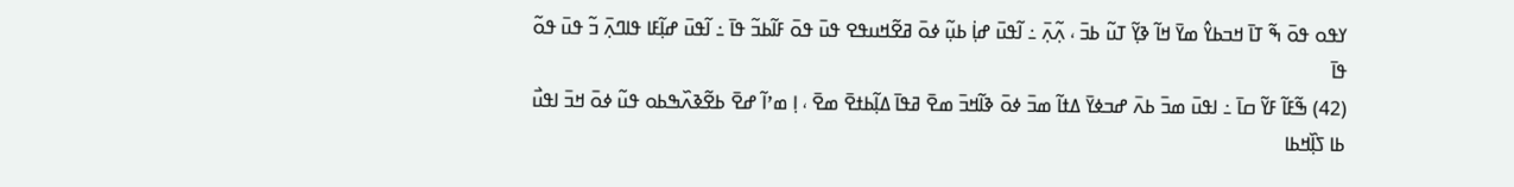ߌߟߋ ߟߋ߫ ߒ߬ ߠߊ߫ ߞߏߕߌ߮ ߘߌ߫ ߞߊ߬ ߢߌ߲߬ ߠߎ߬ ߕߏ߫ ، ߍ߲߬ߍ߲߫ ߸ ߊ߬ߟߎ߫ ߝߊ߲߭ ߕߎ߲߬ ߦߋ߫ ߥߐ߬ߞߎߟߐ ߟߎ߫ ߟߋ߫ ߓߊ߬ߕߏ߬ ߟߊ߫ ߸ ߊ߬ߟߎ߫ ߝߊ߲߬ߓߊ ߟߊߣߍ߲߫ ߏ߬ ߟߎ߫ ߟߋ߬ ߟߊ߫
(42) ߒ߬ߓߊ߬ ߓߌ߬ ߛߊ߫ ߸ ߊߟߎ߫ ߘߏ߫ ߕߍ߫ ߝߏߦߌ߫ ߡߙߊ߬ ߘߏ߫ ߦߋ߫ ߢߊ߬ߞߏ߫ ߘߐ߫ ߥߟߊ߫ ߡߊ߲߬ߕߙߐ߫ ߘߐ߫ ، ߊ߲ ߘߴߊ߬ ߝߐ߫ ߕߐ߬ߢߍ߰ߒߕߋ ߟߎ߬ ߦߋ߫ ߞߏ߫ ߊߟߎ߯ ߕߊ ߖߊ߲߰ߞߕߊ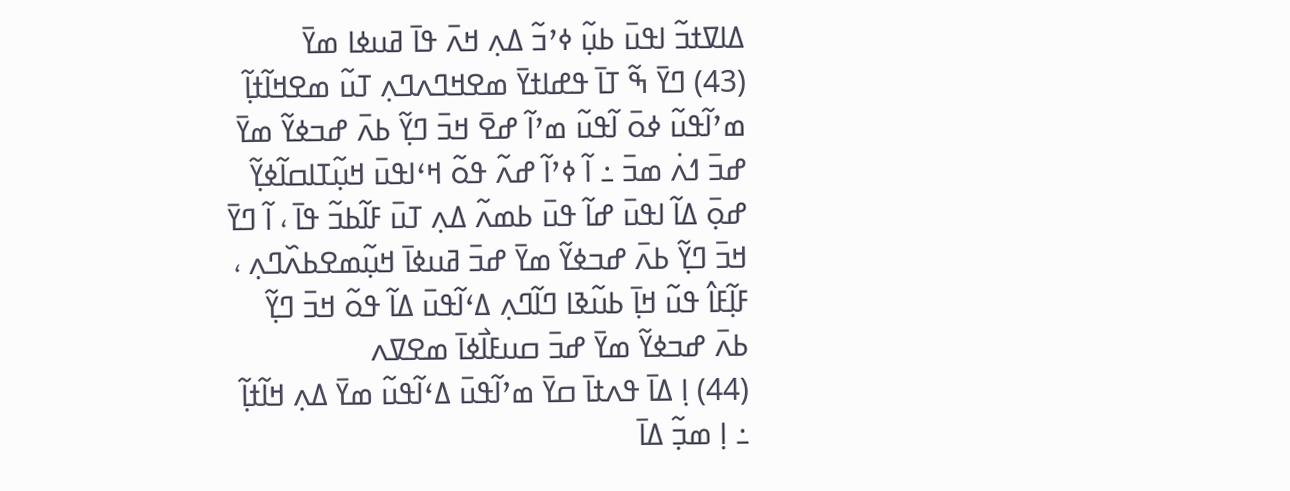ߡߊߜߙߏ߬ ߊߟߎ߫ ߕߎ߲߬ ߦߴߏ߬ ߡߍ߲ ߞߍ߫ ߟߊ߫ ߥߎߦߊ ߘߌ߫
(43) ߣߌ߫ ߒ߬ ߠߊ߫ ߟߝߊߙߌ߫ ߘߐߞߣߍߣߍ߲ ߠߎ߬ ߘߐߞߊ߬ߙߊ߲߬ ߘߴߊ߬ߟߎ߬ ߦߋ߫ ߊ߬ߟߎ߬ ߘߴߊ߬ ߝߐ߫ ߞߏ߫ ߣߌ߲߬ ߕߍ߫ ߝߏߦߌ߬ ߘߌ߫ ߝߏ߫ ߗߍ߭ ߘߏ߫ ߸ ߊ߬ ߦߴߊ߬ ߝߍ߬ ߟߋ߬ ߞߵߊߟߎ߫ ߞߎ߲߬ߠߊߛߊ߬ߦߌ߲߬ ߝߋ߲߫ ߡߊ߬ ߊߟߎ߫ ߝߊ߬ ߟߎ߫ ߕߘߍ߬ ߡߍ߲ ߠߎ߫ ߓߊ߬ߕߏ߬ ߟߊ߫ ، ߊ߬ ߣߌ߫ ߞߏ߫ ߣߌ߲߬ ߕߍ߫ ߝߏߦߌ߬ ߘߌ߫ ߝߏ߫ ߥߎߦߊ߫ ߞߎ߲߬ߘߐߕߍ߰ߣߍ߲ ، ߓߊ߲߬ߓߊ߮ ߟߎ߬ ߞߊ߲߫ ߕߎ߬ߢߊ ߣߊ߬ߣߍ߲ ߡߵߊ߬ߟߎ߫ ߡߊ߬ ߟߋ߬ ߞߏ߫ ߣߌ߲߬ ߕߍ߫ ߝߏߦߌ߬ ߘߌ߫ ߝߏ߫ ߛߎߓߊ߯ߦߊ߫ ߘߐߜߍ
(44) ߊ߲ ߡߊ߫ ߟߍߙߊ߫ ߛߌ߫ ߘߴߊ߬ߟߎ߫ ߡߵߊ߬ߟߎ߬ ߘߌ߫ ߡߍ߲ ߞߊ߬ߙߊ߲߬ ߸ ߊ߲ ߘߏ߲߬ ߡߊ߫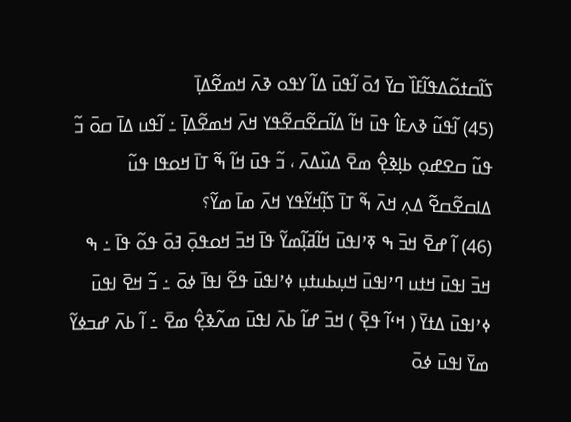ߖߊ߬ߛߙߋ߬ߡߟߊ߬ߓߊ߰ ߛߌ߫ ߗߋ߫ ߊ߬ߟߎ߫ ߡߊ߬ ߌߟߋ ߢߍ߫ ߞߘߐ߬ߡߊ߲߫
(45) ߊ߬ߟߎ߬ ߢߍߓߊ߮ ߟߎ߫ ߞߊ߬ ߡߊ߬ߛߐ߬ߛߐ߬ߟߌ ߞߍ߫ ߞߘߐ߬ߡߊ߲߫ ߸ ߊ߬ߟߎ ߡߊ߫ ߛߋ߫ ߏ߬ ߟߎ߬ ߛߐߝߋ߲ ߕߊ߲ߢߐ߲߮ ߘߐ߫ ߡߎ߰ߡߍ߫ ، ߏ߬ ߟߎ߫ ߞߊ߬ ߒ߬ ߠߊ߫ ߞߋߟߊ ߟߎ߬ ߡߊߛߐ߬ߛߐ߬ ߡߍ߲ ߞߍ߫ ߒ߬ ߠߊ߫ ߖߊ߲߬ߞߌ߬ߟߌ ߞߍ߫ ߘߊ߫ ߘߌ߬؟
(46) ߊ߬ ߝߐ߫ ߞߏ߫ ߒ ߧߴߊߟߎ߫ ߞߊ߬ߥߊ߲߬ߘߌ߬ ߟߊ߫ ߞߏ߫ ߞߋߟߋ߲߫ ߔߋ߫ ߟߋ߬ ߟߊ߫ ߸ ߒ ߞߏ߫ ߊߟߎ߫ ߞߙߎ ߣߴߊߟߎ߫ ߞߎ߲ߕߎߙߎ߲ ߦߴߊߟߎ߫ ߟߐ߬ ߊߟߊ߫ ߦߋ߫ ߸ ߏ߬ ߞߐ߫ ߊߟߎ߫ ߦߴߊߟߎ߫ ߡߙߌ߫ ( ߞߵߊ߬ ߟߐ߲߫ ) ߞߏ߫ ߝߊ߬ ߕߍ߫ ߊߟߎ߫ ߘߍ߬ߢߐ߲߮ ߘߐ߫ ߸ ߊ߬ ߕߍ߫ ߝߏߦߌ߬ ߘߌ߫ ߊߟߎ߫ ߦߋ߫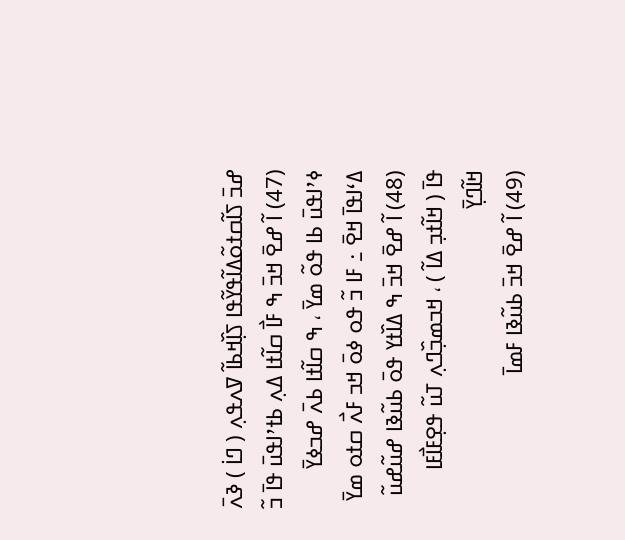ߝߏ߫ ߖߊ߬ߛߙߋ߬ߡߊ߬ߟߌ߬ߟߊ ߖߊ߲߰ߞߕߊ߬ ߜߍߟߍ߲ ( ߣߊ߭ ) ߢߍ߫
(47) ߊ߬ ߝߐ߫ ߞߏ߫ ߒ ߓߊ߯ ߛߊ߬ߙߊ ߡߍ߲ ߕߙߴߊߟߎ߫ ߟߊ߫ ߏ߬ ߦߴߊߟߎ߫ ߕߊ ߟߋ߬ ߘߌ߫ ، ߒ ߛߊ߬ߙߊ ߕߍ߫ ߝߏߦߌ߫ ߡߵߊߟߊ߫ ߞߐ߫ ߸ ߓߊ ߏ߬ ߟߋ ߦߋ߫ ߞߏ ߓߍ߯ ߛߙߋ ߘߌ߫
(48) ߊ߬ ߝߐ߫ ߞߏ߫ ߒ ߡߊ߰ߙߌ ߟߋ߫ ߕߎ߬ߢߊ ߝߎ߬ߝߎ߬ ߟߊ߫ ( ߞߊ߬ߙߏ߲ ߡߊ߬ ) ، ߞߏߘߏ߲߰ߣߍ߲ ߠߎ߬ ߟߐ߲ߓߊ߯ߓߊ ߞߊ߬ߣߌ߲߫
(49) ߊ߬ ߝߐ߫ ߞߏ߫ ߕߎ߬ߢߊ ߓߘߊ߫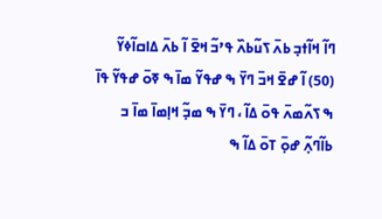ߣߊ߬ ߞߊ߬ߙߏ߲ ߕߍ߫ ߖߎ߬ߕߍ߰ ߟߴߏ߬ ߞߐ߫ ߊ߬ ߕߍ߫ ߡߊߛߊ߬ߦߌ߬
(50) ߊ߬ ߝߐ߫ ߞߏ߫ ߣߌ߫ ߒ ߝߟߌ߬ ߘߊ߫ ߒ ߧߋ߫ ߝߟߌ߬ ߟߊ߫ ߒ ߖߍ߬ߘߍ߫ ߟߋ߫ ߡߊ߬ ، ߣߌ߫ ߒ ߘߏ߲߬ ߞߊ߲ߘߊ߫ ߘߊ߫ ߏ ߕߊ߬ߣߍ߲߬ ߝߋ߲߫ ߠߋ߫ ߡߊ߬ ߒ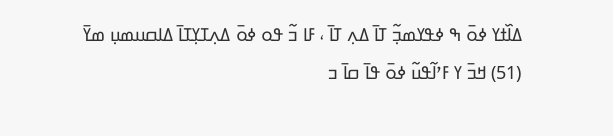ߡߊ߰ߙߌ ߦߋ߫ ߒ ߦߟߌߘߏ߲߬ ߠߊ߫ ߡߍ߲ ߠߊ߫ ، ߓߊ ߏ߬ ߟߋ ߦߋ߫ ߡߍ߲ߠߌ߲ߠߊ߫ ߡߊߛߎߘߎ߲ ߘߌ߫
(51) ߞߏ߫ ߌ ߓߴߊ߬ߟߎ߬ ߦߋ߫ ߟߊ߫ ߛߊ߫ ߏ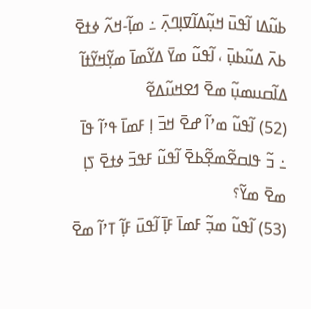ߕߎ߬ߡߊ ߊ߬ߟߎ߫ ߞߎ߲߬ߡߊ߬ߜߊ߲ߣߍ߲߫ ߸ ߘߊ߲߬-ߞߍ߬ ߦߙߐ߫ ߕߍ߫ ߡߎ߬ߕߎ߲߫ ، ߊ߬ߟߎ߬ ߘߌ߫ ߡߌ߬ߘߊ߫ ߘߌ߲߬ߞߌ߬ߙߊ߬ ߡߊ߬ߛߎߘߎ߲߬ ߘߐ߫ ߗߐߞߎ߬ߡߐ߬
(52) ߊ߬ߟߎ߬ ߘߴߊ߬ ߝߐ߫ ߞߏ߫ ߊ߲ ߓߘߊ߫ ߟߴߊ߬ ߟߊ߫ ߸ ߏ߬ ߟߊߛߐ߬ߘߐ߲߬ߕߐ߫ ߊ߬ߟߎ߬ ߓߟߏ߫ ߦߙߐ߫ ߖߊ߲ ߘߐ߫ ߘߌ߬؟
(53) ߊ߬ߟߎ߬ ߘߏ߲߬ ߓߘߊ߫ ߓߊ߲߫ ߊ߬ߟߎ߫ ߓߊ߲߬ ߠߴߊ߬ ߘߐ߫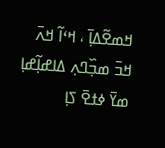ߞߘߐ߬ߡߊ߲߫ ، ߞߵߊ߬ ߞߍ߫ ߞߏ߫ ߘߏ߲߰ߣߍ߲ ߡߊߝߊ߲߬ߝߊ߲ ߘߌ߫ ߦߙߐ߫ ߖߊ߲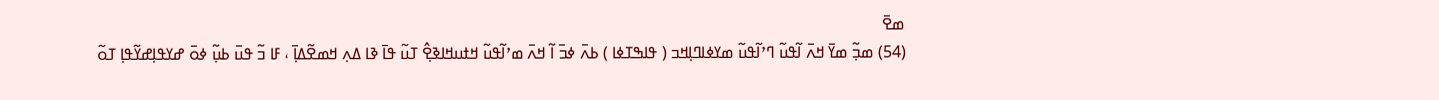ߘߐ߫
(54) ߘߏ߲߬ ߘߌ߫ ߞߍ߫ ߊ߬ߟߎ߬ ߣߴߊ߬ߟߎ߬ ߘߌߦߊߣߊ߲ߞߏ ( ߟߊߒߠߦߊ ) ߕߍ߫ ߦߏ߫ ߊ߬ ߞߍ߫ ߘߴߊ߬ߟߎ߬ ߞߙߎߞߊߢߐ߲߮ ߠߎ߬ ߟߊ߫ ߢߊ ߡߍ߲ ߞߘߐ߬ߡߊ߲߫ ، ߓߊ ߏ߬ ߟߎ߫ ߕߎ߲߬ ߦߋ߫ ߝߌߟߊ߲ߝߌ߬ߟߊ߲ ߠߋ߬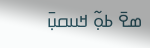ߘߐ߫ ߕߋ߲߬ ߞߎߛߎ߲߫